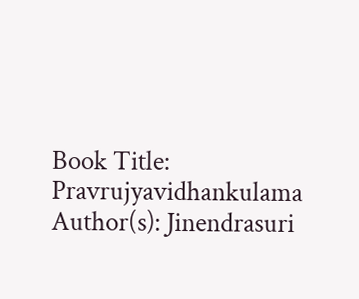Book Title: Pravrujyavidhankulama
Author(s): Jinendrasuri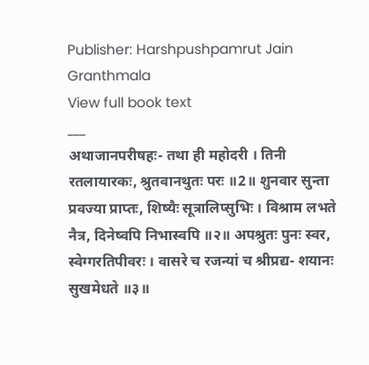Publisher: Harshpushpamrut Jain Granthmala
View full book text
___
अथाजानपरीषहः- तथा ही महोदरी । तिनी रतलायारकः, श्रुतवानथुतः परः ॥2॥ शुनवार सुन्ता प्रवज्या प्राप्तः, शिष्यैः सूत्रालिप्सुभिः । विश्राम लभते नैत्र, दिनेष्वपि निभास्वपि ॥२॥ अपश्रुतः पुनः स्वर, स्वेग्गरतिपीवरः । वासरे च रजन्यां च श्रीप्रद्य- शयानः सुखमेधते ॥३॥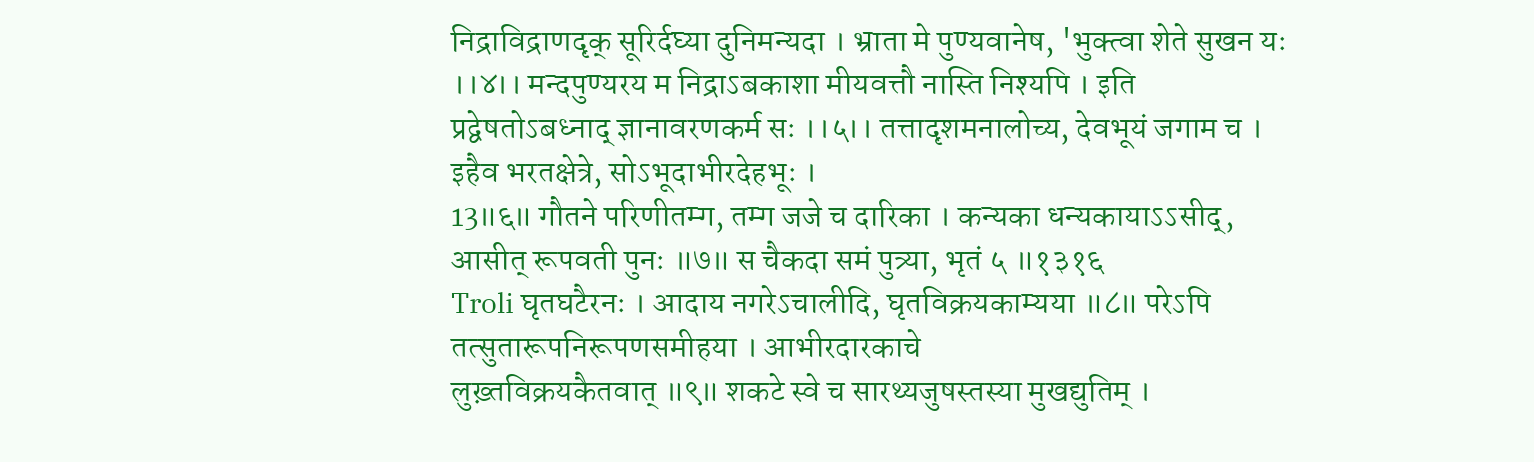निद्राविद्राणदृक् सूरिर्दघ्या दुनिमन्यदा । भ्राता मे पुण्यवानेष, 'भुक्त्वा शेते सुखन यः ।।४।। मन्दपुण्यरय म निद्राऽबकाशा मीयवत्तौ नास्ति निश्यपि । इति प्रद्वेषतोऽबध्नाद् ज्ञानावरणकर्म सः ।।५।। तत्तादृशमनालोच्य, देवभूयं जगाम च । इहैव भरतक्षेत्रे, सोऽभूदाभीरदेहभूः ।
13॥६॥ गौतने परिणीतम्ग, तम्ग जजे च दारिका । कन्यका धन्यकायाऽऽसीद्, आसीत् रूपवती पुनः ॥७॥ स चैकदा समं पुत्र्या, भृतं ५ ॥१३१६
Troli घृतघटैरनः । आदाय नगरेऽचालीदि, घृतविक्रयकाम्यया ॥८॥ परेऽपि तत्सुतारूपनिरूपणसमीहया । आभीरदारकाचे
लुख़्तविक्रयकैतवात् ॥९॥ शकटे स्वे च सारथ्यजुषस्तस्या मुखद्युतिम् ।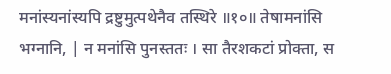मनांस्यनांस्यपि द्रष्टुमुत्पथेनैव तस्थिरे ॥१०॥ तेषामनांसि भग्नानि, | न मनांसि पुनस्ततः । सा तैरशकटां प्रोक्ता, स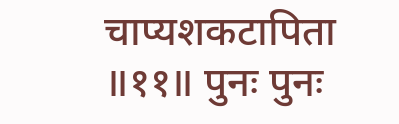चाप्यशकटापिता ॥११॥ पुनः पुनः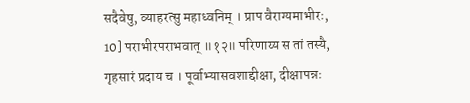सदैवेषु, व्याहरत्सु महाध्वनिम् । प्राप वैराग्यमाभीरः, 10] पराभीरपराभवात् ॥१२॥ परिणाय्य स तां तस्यै, गृहसारं प्रदाय च । पूर्वाभ्यासवशाद्दीक्षा, दीक्षापन्नः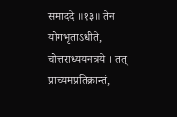समाददे ॥१३॥ तेन योगभृताऽधीते, चोत्तराध्ययनत्रये । तत् प्राच्यमप्रतिक्रान्तं,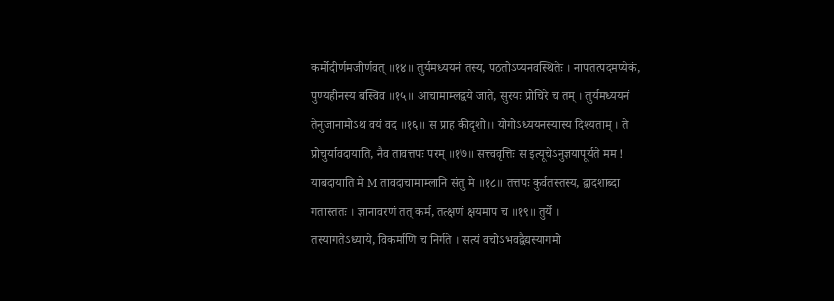कर्मोदीर्णमजीर्णवत् ॥१४॥ तुर्यमध्ययनं तस्य, पठतोऽप्यनवस्थितेः । नापतत्पदमप्येकं, पुण्यहीनस्य बस्विव ॥१५॥ आचामाम्लद्वये जाते, सुरयः प्रोचिरे च तम् । तुर्यमध्ययनं तेनुजानामोऽथ वयं वद ॥१६॥ स प्राह कीदृशो।। योगोऽध्ययनस्यास्य दिश्यताम् । ते प्रोचुर्यावदायाति, नैव तावत्तपः परम् ॥१७॥ सत्त्ववृत्तिः स इत्यूचेऽनुज्ञयापूर्यते मम ! याबदायाति मे M तावदाचामाम्लानि संतु मे ॥१८॥ तत्तपः कुर्वतस्तस्य, द्वादशाब्दा गतास्ततः । ज्ञानावरणं तत् कर्म, तत्क्षणं क्षयमाप च ॥१९॥ तुर्ये ।
तस्यागतेऽध्याये, विकर्माणि च निर्गते । सत्यं वचोऽभवद्वैद्यस्यागमो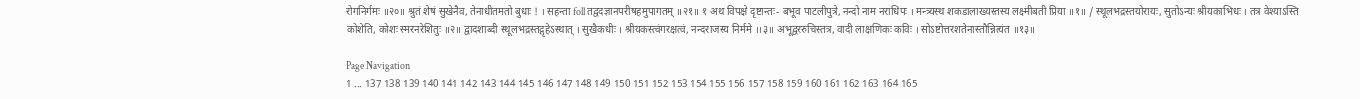रोगनिर्गमः ॥२०॥ श्रुतं शेषं सुखेनैव, तेनाधीतमतो बुधाः ! । सहन्ता foll तद्वदज्ञानपरीषहमुपागतम् ॥२१॥ १ अथ विपक्षे दृष्टान्तः- बभूव पाटलीपुत्रे, नन्दो नाम नराधिपः । मन्त्र्यस्थ शकडालाख्यस्तस्य लक्ष्मीबती प्रिया ॥१॥ / स्थूलभद्रस्तयोरायः, सुतोऽन्यः श्रीयकाभिधः । तत्र वेश्याऽस्ति कोशेति, कोशः स्मरनरेशितुः ॥२॥ द्वादशाब्दी स्थूलभद्रस्तद्गृहेऽस्थात् । सुखैकधीः । श्रीयकस्त्वंगरक्षत्वं, नन्दराजस्य निर्ममे ।।३॥ अभूद्वररुचिस्तत्र, वादी लाक्षणिकः कविः । सोऽष्टोत्तरशतेनास्तौन्नित्यंत ॥१३॥

Page Navigation
1 ... 137 138 139 140 141 142 143 144 145 146 147 148 149 150 151 152 153 154 155 156 157 158 159 160 161 162 163 164 165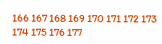166 167 168 169 170 171 172 173 174 175 176 177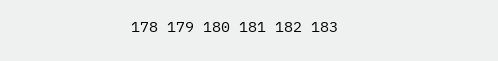178 179 180 181 182 183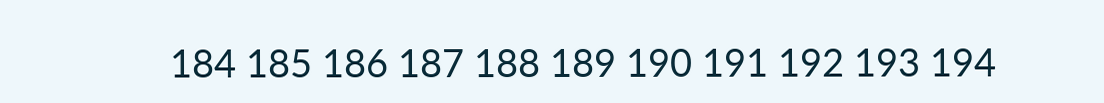184 185 186 187 188 189 190 191 192 193 194